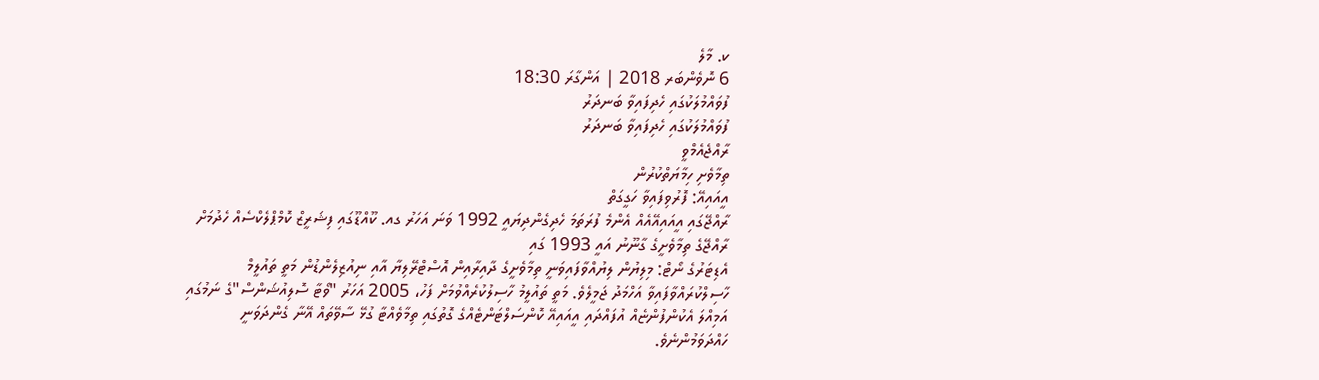ކ. މާލެ
6 ނޮވެންބަރ 2018 | އަންގާރަ 18:30
ފުވައްމުލަކުގައި ހެދިފައިވާ ބަނދަރު
ފުވައްމުލަކުގައި ހެދިފައިވާ ބަނދަރު
ރާއްޖެއެމްވީ
ތިމާވެށި ހިމާޔަތްކުރުން
އީއައިއޭ: ފޮރުވިފައިވާ ހަގީގަތް
ރާއްޖޭގައި އީއައިއޭއެއް އެންމެ ފުރަތަމަ ހެދިގެންދިޔައީ 1992 ވަނަ އަހަރު ގއ. ކޫއްޑޫގައި ފިޝަރީޒް ކޮމްޕްލެކްސެއް ހެދުމަށް
ރާއްޖޭގެ ތިމާވެށީގެ ގާނޫނު އައީ 1993 ގައި
އެޑިޓަރުގެ ނޯޓް: މިލިޔުން ލިޔުއްވާފައިވަނީ ތިމާވެށީގެ ދާއިރާއިން އޮސްޓްރޭލިޔާ އާއި ނިއުޒިލެންޑުން މަތީ ތައުލީމް ހާސިލްކުރައްވާފައިވާ އަހްމަދު ޖަމީލެވެ. މަތީ ތައުލީމު ހާސިލުކުރެއްވުމަށް ފަހު، 2005 އަހަރު "ވޯޓާ ސޮލިއުޝަންސް"ގެ ނަމުގައި އަމިއްލަ އެކުންފުންޏެއް އުފައްދައި އީއައިއޭ ކޮންސަލްޓަންޓެއްގެ ގޮތުގައި ތިމާވެއްޓާ ގުޅޭ ސާވޭތައް އޭނާ ގެންދަވަނީ ހައްދަވަމުންނެވެ.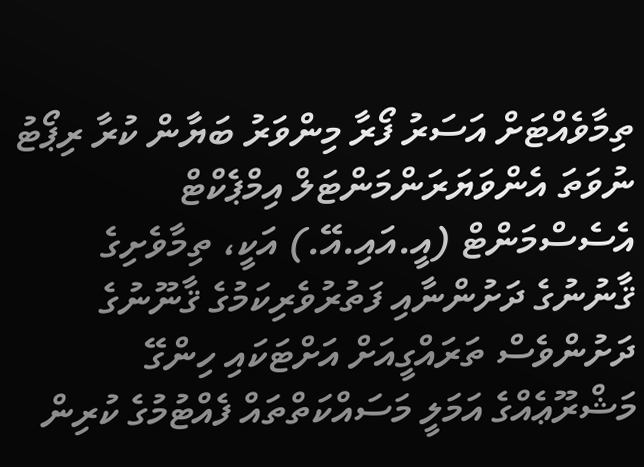ތިމާވެއްޓަށް އަސަރު ފޯރާ މިންވަރު ބަޔާން ކުރާ ރިޕޯޓު ނުވަތަ އެންވަޔަރަންމަންޓަލް އިމްޕެކްޓް އެސެސްމަންޓް (އީ.އައި.އޭ.) އަކީ، ތިމާވެށިގެ ޤާނުނުގެ ދަށުންނާއި ފަތުރުވެރިކަމުގެ ޤާނޫނުގެ ދަށުންވެސް ތަރައްގީއަށް އަށްޓަކައި ހިންގޭ މަޝްރޫޢެއްގެ އަމަލީ މަސައްކަތްތައް ފެއްޓުމުގެ ކުރިން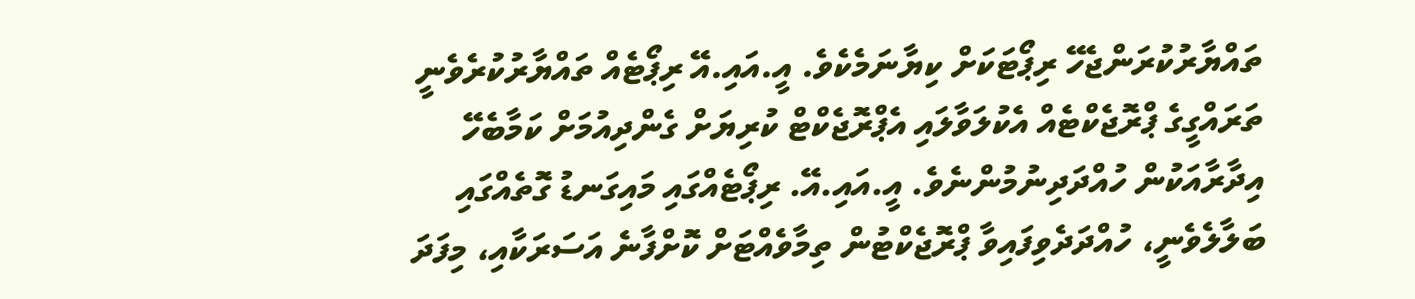ތައްޔާރުކުރަންޖެހޭ ރިޕޯޓަކަށް ކިޔާނަމެކެވެ. އީ.އައި.އޭ ރިޕޯޓެއް ތައްޔާރުކުރެވެނީ ތަރައްގީގެ ޕްރޮޖެކްޓެއް އެކުލަވާލައި އެޕްރޮޖެކްޓް ކުރިޔަށް ގެންދިއުމަށް ކަމާބެހޭ އިދާރާއަކުން ހުއްދަދިނުމުންނެވެ. އީ.އައި.އޭ. ރިޕޯޓެއްގައި މައިގަނޑު ގޮތެއްގައި ބަލާލެވެނީ، ހުއްދަދެވިފައިވާ ޕްރޮޖެކްޓުން ތިމާވެއްޓަށް ކޮށްފާނެ އަސަރަކާއި، މިފަދަ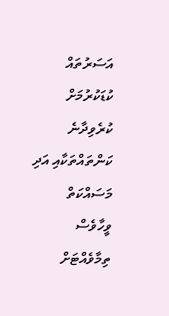އަސަރުތައް ކުޑަކުރުމަށް ކުރެވިދާނެ ކަންތައްތަކާއި އަދި މަސައްކަތް ވީހާވެސް ތިމާވެއްޓަށް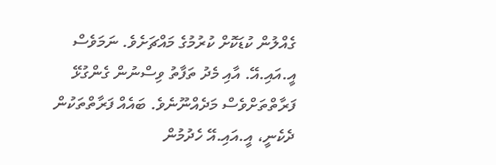ގެއްލުން ކުޑަކޮށް ކުރުމުގެ މައްޗަށެވެ. ނަމަވެސް އީ.އައި.އޭ. އާއި މެދު ތަފާތު ވިސްނުން ގެންގުޅޭ ފަރާތްތަށްވެސް މަދެއްނޫނެވެ. ބައެއް ފަރާތްތަކުން ދެކެނީ، އީ.އައި.އޭ ހެދުމުން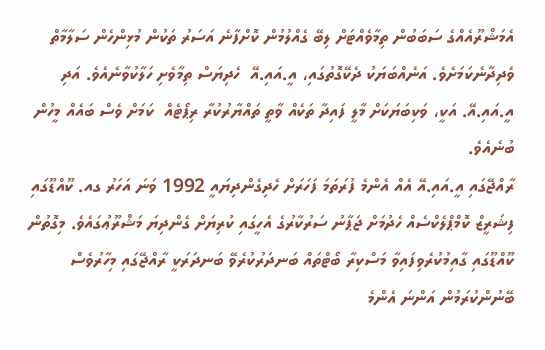އެމަޝްރޫއެއްގެ ސަބަބުން ތިމާވެއްޓަށް ލިބޭ ގެއްލުމުން ކޮށްފާނެ އަސަރު ތަކުން މުޅިންހެން ސަލާމާތް ވެދިދާނެކަމަށެވެ. އަނެއްބަޔަކު ދެކޭގޮތުގައި، އީ.އައި.އޭ  ހެދިޔަސް ތިމާވެށި ހަލާކުވާނެއެވެ. އަދި އީ.އައި.އޭ. އަކީ، ވަކިބަޔަކަށް މާލީ ފައިދާ ތަކެއް ވާތީ ތައްޔާރުކުރާ ރިޕޯޓެއް  ކަމަށް ވެސް ބައެއް މީހުން ބުނެއެވެ.
ރާއްޖޭގައި އީ.އައި.އޭ އެއް އެންމެ ފުރަތަމަ ފަހަރަށް ހެދިގެންދިޔައީ 1992 ވަނަ އަހަރު ގއ. ކޫއްޑޫގައި ފިޝަރީޒް ކޮމްޕްލެކްސެއް ހެދުމަށް ޖަޕާނު ސަރުކާރުގެ އެހީގައި ކުރިޔަށް ގެންދިޔަ މަޝްރޫޢުގައެވެ. މިގޮތުން ކޫއްޑޫގައި ގާއިމުކުރެވިފައިވާ މަސްކިރާ ބޯޓްތައް ބަނދަރުކުރެވޭ ބަނދަރަކީ ރާއްޖޭގައި މިހާރުވެސް ބޭނުންކުރަމުން އަންނަ އެންމެ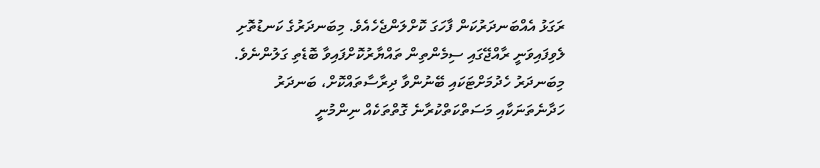ރަގަޅު އެއްބަނދަރުކަން ފާހަގަ ކޮށްލަންޖެހެއެވެ. މިބަނދަރުގެ ކަނޑުތޮށި ލެވިފައިވަނީ ރާއްޖޭގައި ސިމެންތިން ތައްޔާރުކޮށްފައިވާ ބޮޑެތި ގަލުންނެވެ. މިބަނދަރު ހެދުމަށްޓަކައި ބޭނުންވާ ދިރާސާތައްކޮށް، ބަނދަރު ހަދާނެތަނަކާއި މަސަތްކަތްކުރާނެ ގޮތްތަކެއް ނިންމުނީ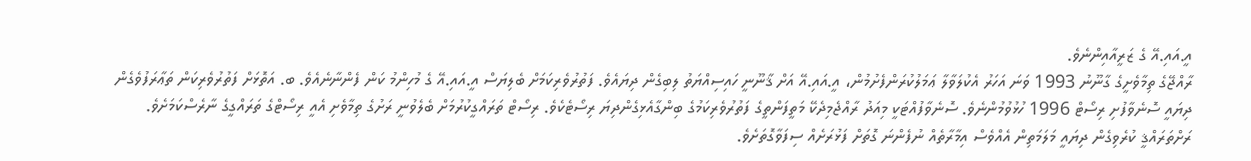އީ.އައި.އޭ ގެ ޒަރީއާއިންނެވެ.
ރާއްޖޭގެ ތިމާވެށީގެ ގާނޫނު 1993 ވަނަ އަހަރު އެކުލަވާލާ ޢަމަލުކުރަންފެށުމުން، އީ.އައި.އޭ އަށް ޤާނޫނީ ހައިސިއްޔަތު ލިބިގެން ދިޔައެވެ. ފަތުރުވެރިކަމަށް ބެލިޔަސް އީ.އައި.އޭ ގެ މުހިންމު ކަން ފެންނާނެއެވެ. ބ. އަތޮޅަށް ފަތުރުވެރިކަން ތަޢާރަފުވެގެން ދިޔައީ ސޮނެވާފުށި ރިސޯޓް 1996 ހުޅުވުމުންނެވެ. ސޮނެވާފުއްޓަކީ މިއަދު ރާއްޖެމިދެކޭ މަތީފަންތީގެ ފަތުރުވެރިކަމުގެ ބިންގާއެޅިގެންދިޔަ ރިސޯޓެކެވެ. ރިސޯޓް ތަރައްގީކުރުމަށް ބެލެވުނީ ރަށުގެ ތިމާވެށި އެއީ ރިސޯޓްގެ ތަރައްގީގެ ނާރެސްކަމަށެވެ. ރަށްތަރައްޤީ ކުރެވިގެން ދިޔައީ މަލަމަތިން އެއްވެސް އިމާރާތެއް ނުފެންނަ ގޮތަށް ފަޅުރަށެއް ސިފަވާގޮތަށެވެ.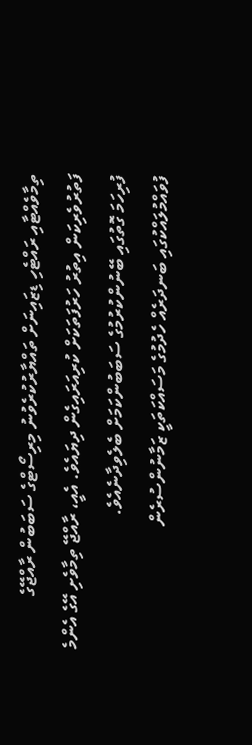ތިމާވެއްޓާއި ރައްޓެހި ޑިޒައިނަށް ތައްޔާރުކުރެވުނު މިރިސޯޓްގެ ސަބަބުން ރާއްޖޭގެ ފަތުރުވެރިކަން އިތުރު ހަރުފަތަކަށް ކުރިއަރައިގެން ދިޔައެވެ. އެއީ، ރާއްޖޭ ތިމާވެށި އޭގެ އެންމެ ފުރިހަމަ ގޮތުގައި ބޭނުންކުރުމުގެ ސަބަބުންކަމަށް ބެލެވިދާނެއެވެ.
ފުވައްމުލައްކުގައި ބަނދަރެއް ހެދުމުގެ މަސައްކަތަކީ ޒަމާނުންސުރެން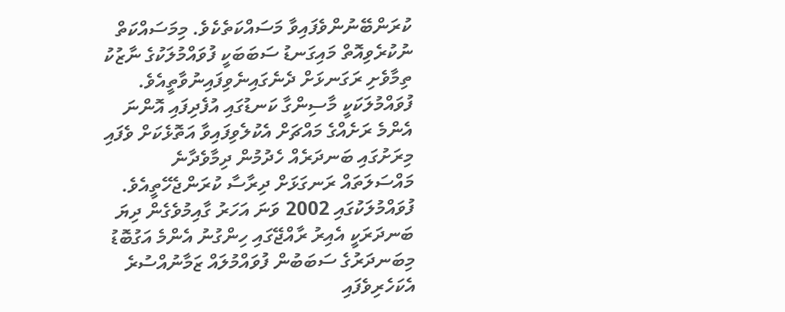ކުރަންބޭނުންވެފައިވާ މަސައްކަތެކެވެ. މިމަސައްކަތް ނުކުރެވިއޮތް މައިގަނޑު ސަބަބަކީ ފުވައްމުލަކުގެ ނާޒުކު ތިމާވެށި ރަގަނޅަށް ދެނެގައިނެވިފައިނުވާތީއެވެ. ފުވައްމުލަކަކީ މާސިންގާ ކަނޑުގައި އުފެދިފައި އޮންނަ އެންމެ ރަށެއްގެ މައްޗަށް އެކުލެވިފައިވާ އަތޮޅެކަށް ވެފައި މިރަށުގައި ބަނދަރެއް ހެދުމުން ދިމާވެދާނެ މައްސަލަތައް ރަނގަޅަށް ދިރާސާ ކުރަންޖެހޭތީއެވެ. ފުވައްމުލަކުގައި 2002 ވަނަ އަހަރު ގާއިމުވެގެން ދިޔަ ބަނދަރަކީ އެއިރު ރާއްޖޭގައި ހިންގުނު އެންމެ އަގުބޮޑު މިބަނދަރުގެ ސަބަބުން ފުވައްމުލައް ޒަމާނުއްސުރެ އެކަހެރިވެފައި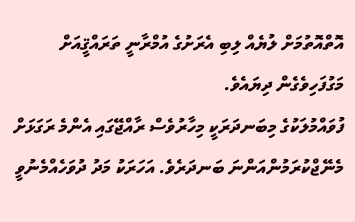އޮތްއޮތުމަށް ލުޔެއް ލިބި އެރަށުގެ އުމްރާނީ ތަރައްޤީއަށް މަގުފަހިވެގެން ދިޔައެވެ.
ފުވައްމުލަކުގެ މިބަނދަރަކީ މިހާރުވެސް ރާއްޖޭގައި އެންމެ ރަގަޅަށް މެނޭޖްކުރަމުންއަންނަ ބަނދަރެވެ. އަހަރަކު މަދު ދުވަހެއްމެނުވީ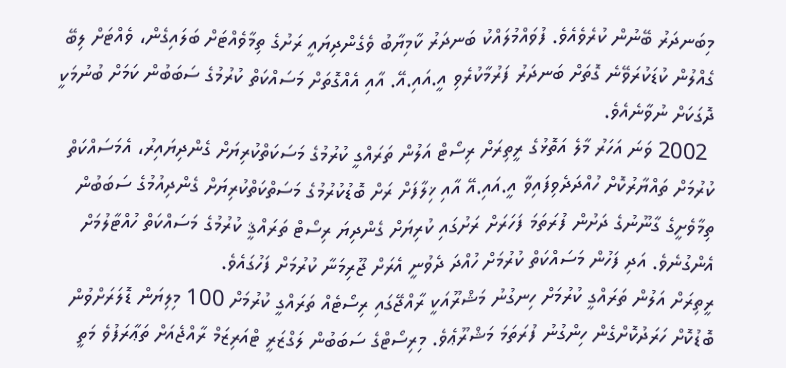މިބަނދަރު ބޭނުން ކުރެވެއެވެ. ފުވައްމުލައްކު ބަނދަރު ކާމިޔާބު ވެގެންދިޔައީ ރަށުގެ ތިމާވެއްޓަށް ބަލައިގެން، ވެއްޓަށް ލިބޭ ގެއްލުން ކުޑަކުރަވޭނެ ގޮތަށް ބަނދަރު ފަރުމާކުރެވި އީ.އައި.އޭ. އާއި އެއްގޮތަށް މަސައްކަތް ކުރުމުގެ ސަބަބުން ކަމަށް ބުނުމަކީ ދޮގަކަށް ނުވާނެއެވެ.
 2002 ވަނަ އަހަރު މާލެ އަތޮޅުގެ ރީތިރަށް ރިސޯޓް އަލުން ތަރައްގީ ކުރުމުގެ މަސަކަތްކުރިޔަށް ގެންދިޔައިރު، އެމަސައްކަތް ކުރުމަށް ތައްޔާރުކޮށް ހުއްދަދެވިފައިވާ އީ.އައި.އޭ އާއި ޚިލާފަށް ރަށް ބޮޑުކުރުމުގެ މަސަތްކަތްކުރިޔަށް ގެންދިއުމުގެ ސަބަބުން ތިމާވެށީގެ ގާނޫނުގެ ދަށުން ފުރަތަމަ ފަހަރަށް ރަށުގައި ކުރިޔަށް ގެންދިޔަ ރިސޯޓް ތަރައްޤީ ކުރުމުގެ މަސައްކަތް ހުއްޓާލުމަށް އެންގުނެވެ. އަދި ފަހުން މަސައްކަތް ކުރުމަށް ހުއްދަ ދެވުނީ އެރަށް ޖޫރިމަނާ ކުރުމަށް ފަހުގައެވެ.
ރީތިރަށް އަލުން ތަރައްގީ ކުރުމަށް ހިނގުނު މަޝްރޫއަކީ ރާއްޖޭގައި ރިސޯޓެއް ތަރައްގީ ކުރުމަށް 100 މިލިޔަން ޑޮލަރަށްވުން ބޮޑުކޮށް ހަރަދުކޮށްގެން ހިންގުނު ފުރަތަމަ މަޝްރޫޢެވެ. މިރިސޯޓްގެ ސަބަބުން ލަގްޒަރީ ޓްއަރިޒަމް ރާއްޖެއަށް ތަޢާރަފުވެ މަތީ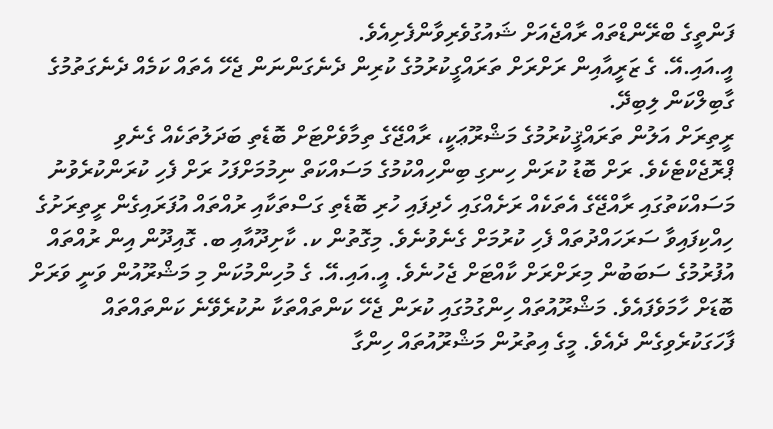ފަންތީގެ ބްރޭންޑްތައް ރާއްޖެއަށް ޝައުގުވެރިވާންފެށިއެވެ.
އީ.އައި.އޭ. ގެ ޒަރީއާއިން ރަށްރަށް ތަރައްގީކުރުމުގެ ކުރިން ދެނެގަންނަން ޖެހޭ އެތައް ކަމެއް ދެނެގަތުމުގެ ގާބިލްކަން ލިބިދޭ.
ރީތިރަށް އަލުން ތަރައްޤީކުރުމުގެ މަޝްރޫޢަކީ، ރާއްޖޭގެ ތިމާވެށްޓަށް ބޮޑެތި ބަދަލުތަކެއް ގެނެވި ޕްރޮޖެކްޓެކެވެ. ރަށް ބޮޑު ކުރަން ހިނގި ބިންހިއްކުމުގެ މަސައްކަތް ނިމުމަށްފަހު ރަށް ފެހި ކުރަންކުރެވުނު މަސައްކަތުގައި ރާއްޖޭގެ އެތަކެއް ރަށެއްގައި ހެދިފައި ހުރި ބޮޑެތި ގަސްތަކާއި ރުއްތައް އުފަރައިގެން ރީތިރަށުގެ ހިއްކިފައިވާ ސަރަހައްދުތައް ފެހި ކުރުމަށް ގެނެވުނެވެ. މިގޮތުން ކ. ކާށިދޫއާއި ބ. ގޮއިދޫން އިން ރުއްތައް އުފުރުމުގެ ސަބަބުން މިރަށްރަށް ކާއްޓަށް ޖެހުނެވެ. އީ.އައި.އޭ. ގެ މުހިންމުކަން މި މަޝްރޫއުން ވަނީ ވަރަށް ބޮޑަށް ހާމަވެފައެވެ. މަޝްރޫއުތައް ހިންގުމުގައި ކުރަން ޖެހޭ ކަންތައްތަކާ ނުކުރެވޭނެ ކަންތައްތައް ފާހަގަކުރެވިގެން ދެއެވެ. މީގެ އިތުރުން މަޝްރޫއުތައް ހިންގާ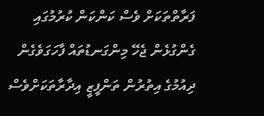ފަރާތްތަކަށް ވެސް ކަންކަން ކުރުމުގައި ގެންގުޅެން ޖެހޭ މިންގަނޑުތައް ފާހަގަވެގެން ދިއުމުގެ އިތުރުން ތަންފީޒީ އިދާރާތަކަށްވެސް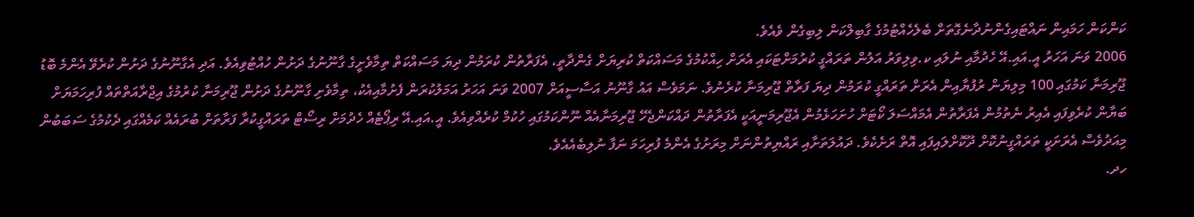ކަންކަން ހަމައިން ނައްޓައިގެންނުދާނެގޮތަށް ބެލެހެއްޓުމުގެ ގާބިލްކަން ލިބިގެން ވެއެވެ.
2006 ވަނަ އަހަރު އީ.އައި.އޭ ހެދުމާއި ނުލައި ކ.ވިލިވަރު އަލުން ތަރައްގީ ކުރުމަށްޓަކައި އެރަށް ހިއްކުމުގެ މަސައްކަތް ކުރިޔަށް ގެންދާތީ، އެފަރާތުން ކުރަމުން ދިޔަ މަސައްކަތް ތިމާވެށީގެ ގާނޫނުގެ ދަށުން ހުއްޓުވިއެވެ. އަދި އެގާނޫނުގެ ދަށުން ކުރެވޭ އެންމެ ބޮޑު ޖޫރިމަނާ ކަމުގައި 100 މިލިޔަން ރުފުޔާއިން އެރަށް ތަރައްގީ ކުރަމުން ދިޔަ ފަރާތް ޖޫރިމަނާ ކުރެނުވެ. ނަމަވެސް އައު ގާނޫނު އަސާސީއަށް 2007 ވަނަ އަހަރު އަމަލުކުރަން ފެށުމާއިއެކު، ތިމާވެށި ގާނޫނުގެ ދަށުން ޖޫރިމަނާ ކުރުމުގެ އިޖްރާއަތްތައް ފުރިހަމަޔަށް ބަޔާން ކުރެވިފައި އެއިރު ނެތުމުން އެފަރާތުން އެމައްސަލަ ކޯޓަށް ހުށަހަޅެމުން އެޖޫރިމަނީއަކީ އެފަރާތުން ދައްކަންޖެހޭ ޖޫރިމަނާއެއް ނޫންކަމުގައި ހުކުމް ކުރެއްވިއެވެ. އީ.އައި.އޭ ރިޕޯޓެއް ހެދުމަށް ރިސޯޓް ތަރައްގީކުރާ ފަރާތަށް ބުރައެއް ކަމެއްގައި ދެކުމުގެ ސަބަބުން މިއަދުވެސް އެރަށަކީ ތަރައްގީނުކޮށް ދޫކޮށްލައިފައި އޮތް ރަށެކެވެ. ދައުލަތަށާއި ރައްޔިތުންނަށް މިރަށުގެ އެންމެ ފުރިހަމަ ނަފާ ނުލިބެއެއެވެ.
ހދ.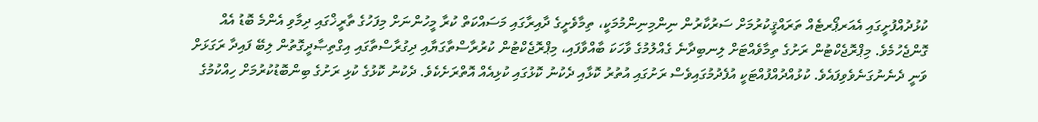ކުޅުދުއްފުށީގައި އެއަރޕޯރޓެއް ތަރައްޤީކުރުމަށް ސަރުކާރުން ނިންމިނިންމުމަކީ، ތިމާވެށީގެ ދާއިރާގައި މަސައްކަތް ކުރާ މީހުންނަށް މިފަހުގެ ތާރީޚްގައި ދިމާވި އެންމެ ބޮޑު އެއް ގޮންޖެހުމެވެ. މިޕްރޮޖެކްޓުން ރަށުގެ ތިމާވެއްޓަށް ލިނބިދާނެ ގެއްލުމުގެ ވާހަކަ ބާއްވާފައި، މިޕްރޮޖެކްޓުން ކުރުރާސްތާގަޔާއި ދިގުރާސްތާގައި އިގްތިޞާދީގޮތުން ލިބޭ ފައިދާ ރަގަޅަށް ވަނީ ދެނެނުގަނެވެވިފައެވެ. ކުޅުއްދުއްފުއްޓަކީ އުފެދުމުގައިވެސް ރަށުގައި އުތުރު ކޮޅާއި ދެކުނު ކޮޅުގައި ކުޅިއެއް އޮތްރަށެކެވެ. ދެކުނު ކޮޅުގެ ކުޅި ރަށުގެ ބިންބޮޑުކުރުމަށް ހިއްކުމުގެ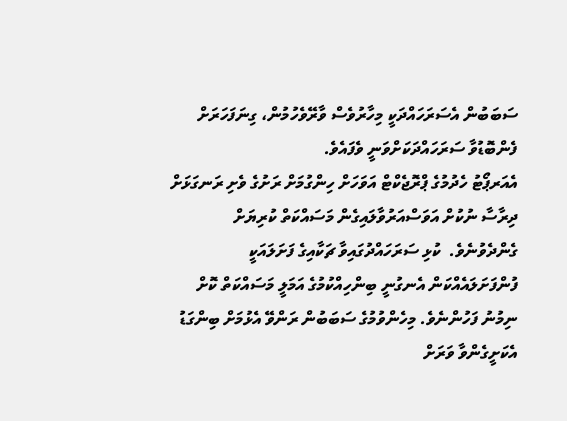ސަބަބުން އެސަރަހައްދަކީ މިހާރުވެސް ވާރޭވެހުމުން، ގިނަފަހަރަށް ފެންބޮޑުވާ ސަރަހައްދަކަށްވަނީ ވެފައެވެ.
އެއަރޕޯޓު ހެދުމުގެ ޕްރޮޖެކްޓް އަވަހަށް ހިންގުމަށް ރަށުގެ ވެށި ރަނގަޅަށް ދިރާސާ ނުކުށް އަވަސްއަރުވާލައިގެން މަސައްކަތް ކުރިޔަށް ގެންދެވުނެވެ.  ކުޅި ސަރަހައްދުގައިވާ ޗަކާއިގެ ފަށަލައަކީ ފުންފަށަލައެއްކަން އެނގުނީ ބިންހިއްކުމުގެ އަމަލީ މަސައްކަތް ކޮށް ނިމުނު ފަހުންނެވެ. މިހެންވުމުގެ ސަބަބުން ރަންވޭ އެޅުމަށް ބިންގަޑު އެކަށީގެންވާ ވަރަށް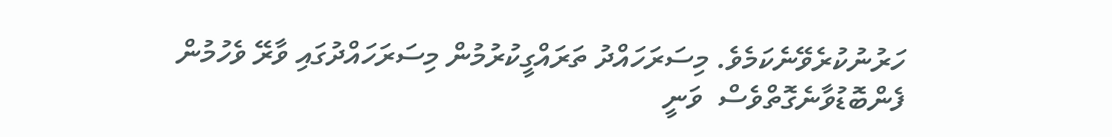ހަރުނުކުރެވޭނެކަމެވެ. މިސަރަހައްދު ތަރައްގީކުރުމުން މިސަރަހައްދުގައި ވާރޭ ވެހުމުން ފެންބޮޑުވާނެގޮތްވެސް  ވަނީ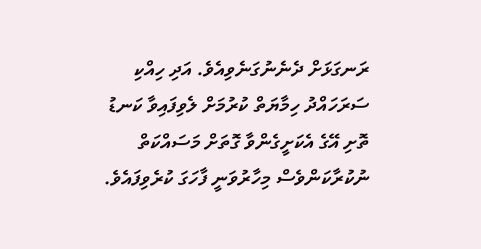ރަނގަޅަށް ދެނެނުގަނެވިއެވެ. އަދި ހިއްކި ސަރަހައްދު ހިމާޔަތް ކުރުމަށް ލެވިފައިވާ ކަނޑު ތޮށި އޭގެ އެކަށީގެންވާ ގޮތަށް މަސައްކަތް ނުކުރާކަންވެސް މިހާރުވަނީ ފާހަގަ ކުރެވިފައެވެ.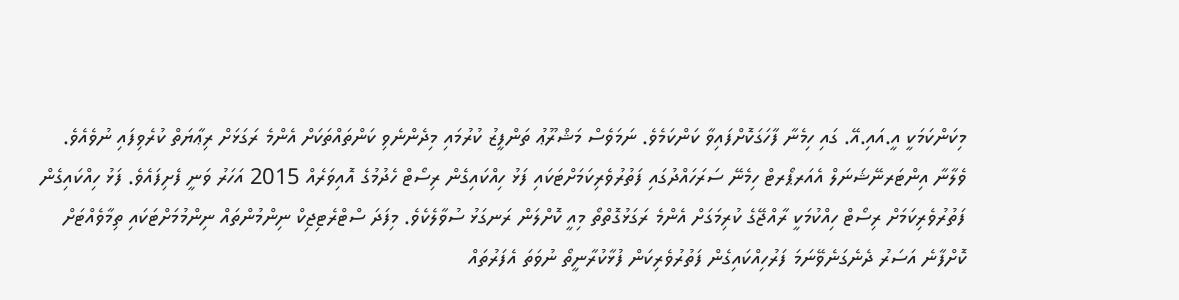މިކަންކަމަކީ އީ.އައި.އޭ. ގައި ހިމެނާ ފާހަގަކޮށްފައިވާ ކަންކަމެވެ. ނަމަވެސް މަޝްރޫޢު ތަންފީޒު ކުރުމައި މިދެންނެވި ކަންތައްތަކަށް އެންމެ ރަގަޅަށް ރިޢާޔަތް ކުރެވިފައި ނުވެއެވެ.
ވެލާނާ އިންޓަރނޭޝަނަލް އެއަރޕޯރޓް ހިމެނޭ ސަރަހައްދުގައި ފަތުރުވެރިކަމަށްޓަކައި ފަޅު ހިއްކައިގެން ރިސޯޓް ހެދުމުގެ އޮއިވަރެއް 2015 އަހަރު ވަނީ ފެށިފައެވެ. ފަޅު ހިއްކައިގެން ފަތުރުވެރިކަމަށް ރިސޯޓް ހިއްކުމަކީ ރާއްޖޭގެ ކުރިމަގަށް އެންމެ ރަގަޅުގޮތްތޯ މިއީ ކޮށްލަން ރަނގަޅު ސުވާލެކެވެ. މިފަދަ ސްޓްރެޓިޖިކް ނިންމުންތައް ނިންމުމަށްޓަކައި ތިމާވެއްޓަށް ކޮށްފާނެ އަސަރު ދެނެގަނެވޭނަމަ ފަރުހިއްކައިގެން ފަތުރުވެރިކަން ފުޅާކުރާނީތޯ ނުވަތަ އެފަރުތައް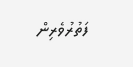ފަތުރުވެރިން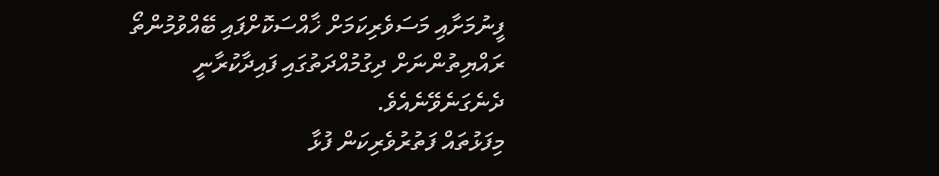ފީނުމަށާއި މަސަވެރިކަމަށް ޚާއްސަކޮށްފައި ބޭއްވުމުންތޯ ރައްޔިތުންނަށް ދިގުމުއްދަތުގައި ފައިދާކުރާނީ ދެނެގަނެވޭނެއެވެ.
މިފަޅުތައް ފަތުރުވެރިކަން ފުޅާ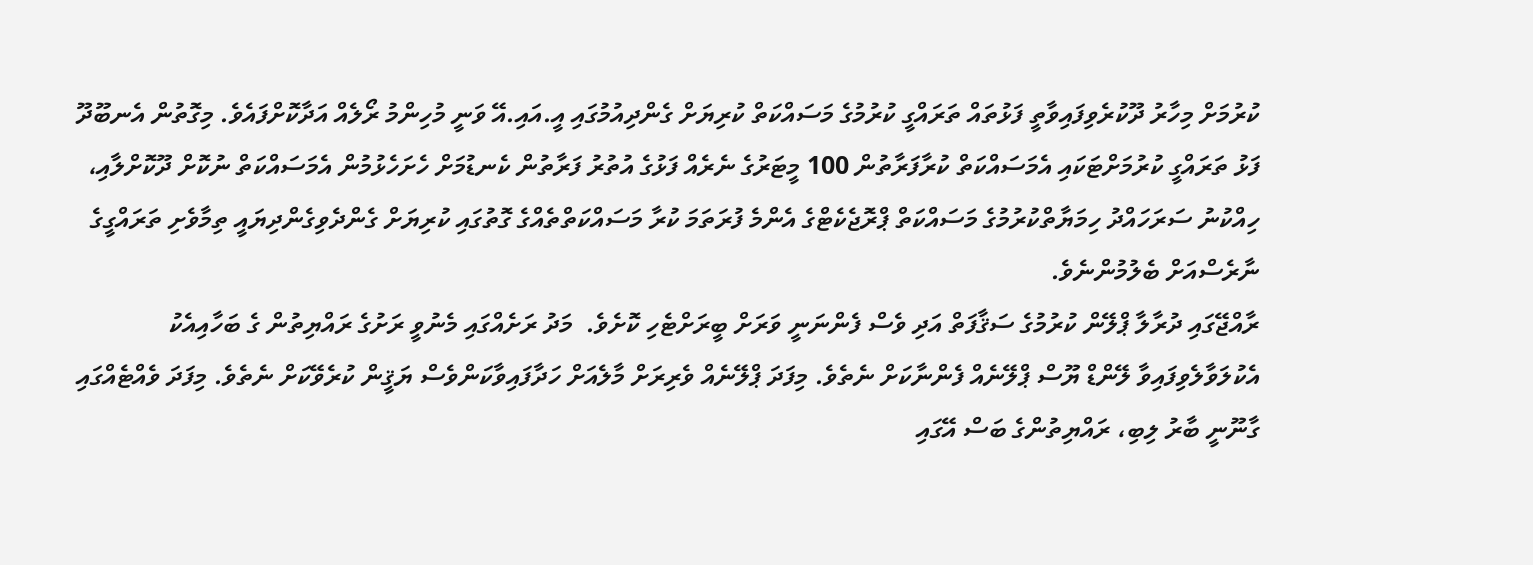ކުރުމަށް މިހާރު ދޫކުރެވިފައިވާތީ ފަޅުތައް ތަރައްގީ ކުރުމުގެ މަސައްކަތް ކުރިޔަށް ގެންދިއުމުގައި އީ.އައި.އޭ ވަނީ މުހިންމު ރޯލެއް އަދާކޮށްފައެވެ. މިގޮތުން އެނބޫދޫ ފަޅު ތަރައްގީ ކުރުމަށްޓަކައި އެމަސައްކަތް ކުރާފަރާތުން 100 މީޓަރުގެ ނެރެއް ފަޅުގެ އުތުރު ފަރާތުން ކެނޑުމަށް ހެށަހެޅުމުން އެމަސައްކަތް ނުކޮށް ދޫކޮށްލާއި، ހިއްކުނު ސަރަހައްދު ހިމަޔާތްކުރުމުގެ މަސައްކަތް ޕްރޮޖެކެޓްގެ އެންމެ ފުރަތަމަ ކުރާ މަސައްކަތްތެއްގެ ގޮތުގައި ކުރިޔަށް ގެންދެވިގެންދިޔައީ ތިމާވެށި ތަރައްގީގެ ނާރެސްއަށް ބެލުމުންނެވެ.
ރާއްޖޭގައި ދުރާލާ ޕްލޭން ކުރުމުގެ ސަޤާފަތް އަދި ވެސް ފެންނަނީ ވަރަށް ބީރަށްޓެހި ކޮށެވެ.  މަދު ރަށެއްގައި މެނުވީ ރަށުގެ ރައްޔިތުން ގެ ބަހާއިއެކު އެކުލަވާލެވިފައިވާ ލޭންޑް ޔޫސް ޕްލޭނެއް ފެންނާކަށް ނެތެވެ. މިފަދަ ޕްލޭނެއް ވެރިރަށް މާލެއަށް ހަދާފައިވާކަންވެސް ޔަޤީން ކުރެވޭކަށް ނެތެވެ. މިފަދަ ވެއްޓެއްގައި ގާނޫނީ ބާރު ލިބި، ރައްޔިތުންގެ ބަސް އޭގައި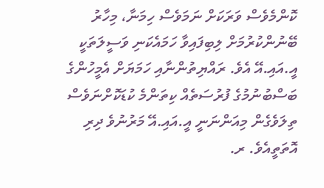ކޮންމެވެސް ވަރަކަށް ނަމަވެސް ހިމަނާ، މިހާރު ބޭނުންކުރުމަށް ލިބިފައިވާ ހަމައެކަނި ވަސީލަތަކީ އީ.އައި.އޭ އެވެ. ރައްޔިތުންނާއި ހަމަޔަށް އެމީހުންގެ ބަސްބުނުމުގެ ފުރުސަތެއް ކިތަންމެ ކުޑަކޮށްނަވެސް ތިލަވެގެން މިއަންނަނީ އީ.އައި.އޭ މަރުނުވެ ދިރި އޮތަތީއެވެ. ރ.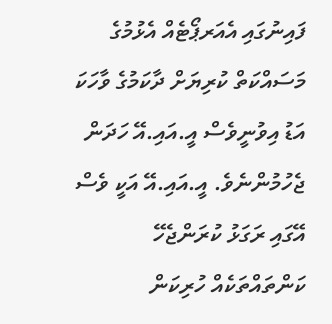ފައިނުގައި އެއަރޕޯޓެއް އެޅުމުގެ މަސައްކަތް ކުރިޔަށް ދާކަމުގެ ވާހަކަ އަޑު އިވުނީވެސް އީ.އައި.އޭ ހަދަން ޖެހުމުންނެވެ. އީ.އައި.އޭ އަކީ ވެސް އޭގައި ރަގަޅު ކުރަންޖެހޭ ކަންތައްތަކެއް ހުރިކަން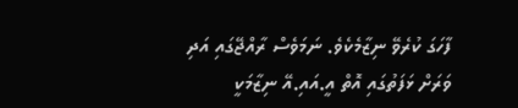ފާހަގަ ކުރެވޭ ނިޒާމެކެވެ. ނަމަވެސް ރާއްޖޭގައި އަދި ވަރަށް ޅަފަތުގައި އޮތް އީ.އައި.އޭ ނިޒާމަކީ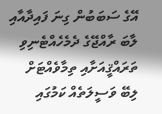އޭގެ ސަބަބުން ގިނަ ފައިދާއާއި ލާބަ ރާއްޖޭގެ ދެމެހެއްޓެނިވި ތަރައްޤީއަށާއި ތިމާވެއްޓަށް ލިބޭ ވަސީލަތެއް ކަމުގައި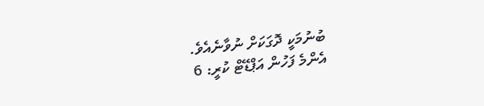ބުނުމަކީ ދޮގަކަށް ނުވާނެއެވެ.
އެންމެ ފަހުން އަޕްޑޭޓް ކުރީ: 6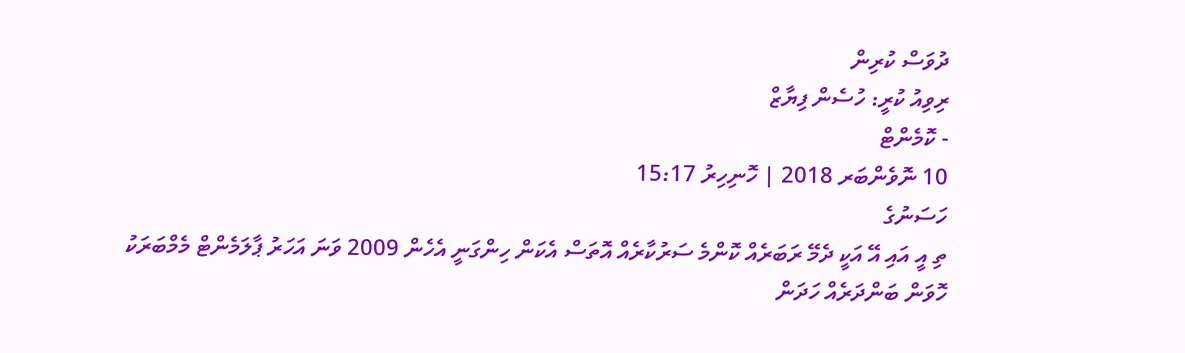ދުވަސް ކުރިން
ރިވިއު ކުރީ: ހުސެން ފިޔާޒް
- ކޮމެންޓް
10 ނޮވެންބަރ 2018 | ހޮނިހިރު 15:17
ހަސަނުގެ
ތި އީ އައި އޭ އަކީ ދެމޭ ރަބަރެއް ކޮންމެ ސަރުކާރެއް އޮތަސް އެކަން ހިންގަނީ އެހެން 2009 ވަނަ އަހަރު ޕާލަމެންޓް މެމްބަރަކު ހޮވަން ބަންދަރެއް ހަދަން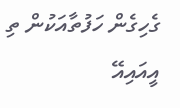ގެހިގެން ހަފުތާއަކުން ތި އީއައިއޭ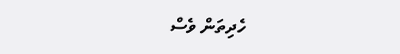ހެދިތަން ވެސް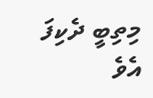މިތިބީ ދެކިފަ އެވެ